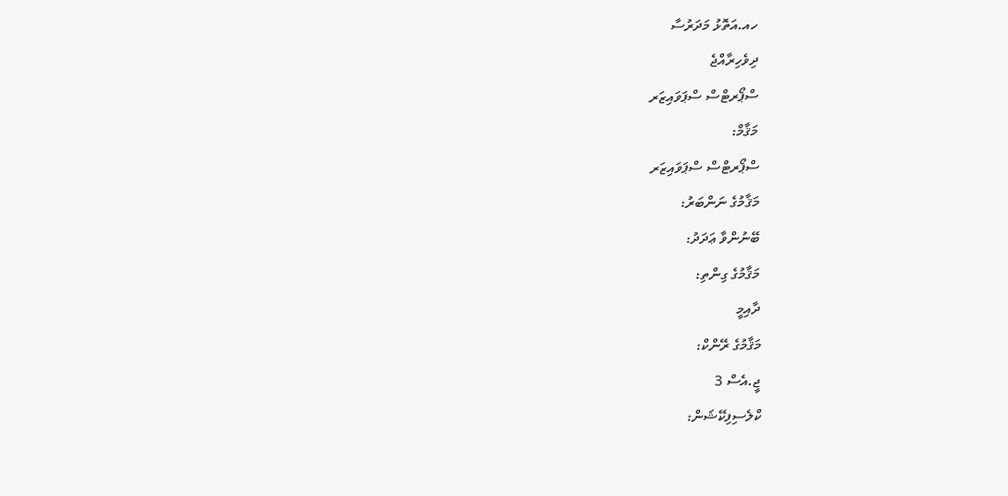ހއ.އަތޮޅު މަދަރުސާ
ދިވެހިރާއްޖެ
ސްޕޯރޓްސް ސްޕަވައިޒަރ
މަޤާމް:
ސްޕޯރޓްސް ސްޕަވައިޒަރ
މަޤާމުގެ ނަންބަރު:
ބޭނުންވާ ޢަދަދު:
މަޤާމުގެ ގިންތި:
ދާއިމީ
މަޤާމުގެ ރޭންކް:
ޖީ.އެސް 3
ކްލެސިފިކޭޝަން: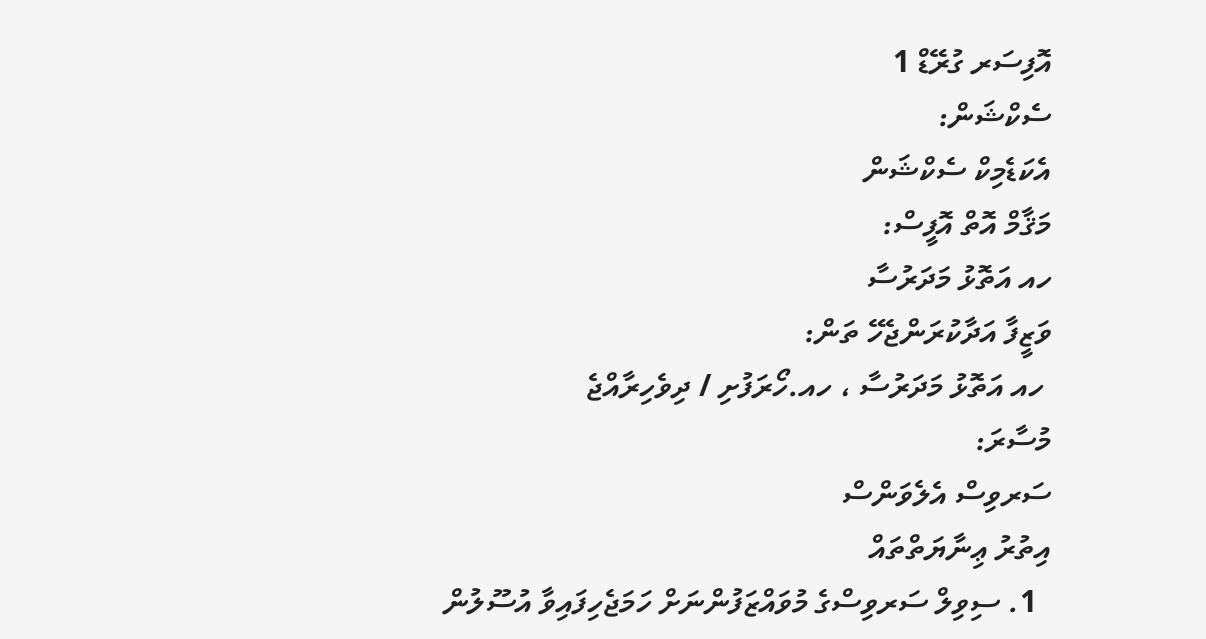އޮފިސަރ ގުރޭޑް 1
ސެކްޝަން:
އެކަޑެމިކް ސެކްޝަން
މަޤާމް އޮތް އޮފީސް:
ހއ އަތޮޅު މަދަރުސާ
ވަޒީފާ އަދާކުރަންޖެހޭ ތަން:
 ހއ އަތޮޅު މަދަރުސާ ، ހއ.ހޯރަފުށި / ދިވެހިރާއްޖެ
މުސާރަ:
ސަރވިސް އެލެވަންސް
އިތުރު ޢިނާޔަތްތައް
  1. ސިވިލް ސަރވިސްގެ މުވައްޒަފުންނަށް ހަމަޖެހިފައިވާ އުސޫލުން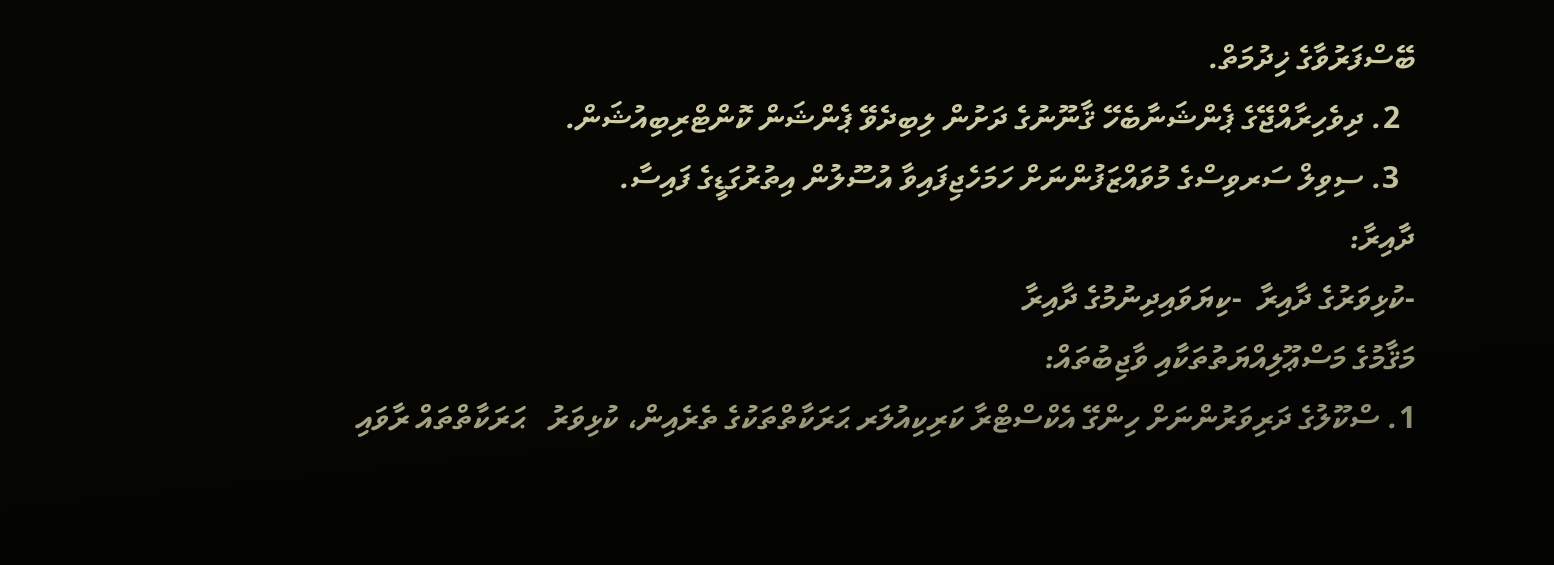ބޭސްފަރުވާގެ ޚިދުމަތް.
  2. ދިވެހިރާއްޖޭގެ ޕެންޝަނާބެހޭ ޤާނޫނުގެ ދަށުން ލިބިދެވޭ ޕެންޝަން ކޮންޓްރިބިއުޝަން.
  3. ސިވިލް ސަރވިސްގެ މުވައްޒަފުންނަށް ހަމަހެޖިފައިވާ އުސޫލުން އިތުރުގަޑީގެ ފައިސާ.
ދާއިރާ:
-ކުޅިވަރުގެ ދާއިރާ  -ކިޔަވައިދިނުމުގެ ދާއިރާ
މަޤާމުގެ މަސްޢޫލިއްޔަތުތަކާއި ވާޖިބުތައް:
1. ސްކޫލުގެ ދަރިވަރުންނަށް ހިންގޭ އެކްސްޓްރާ ކަރިކިއުލަރ ޙަރަކާތްތަކުގެ ތެރެއިން، ކުޅިވަރު   ޙަރަކާތްތައް ރާވައި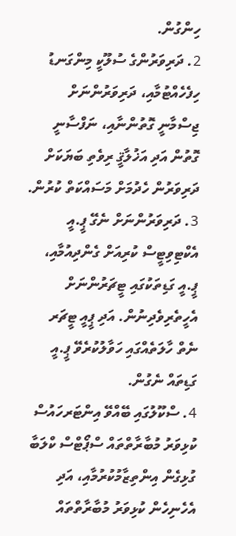ހިންގުން.
2. ދަރިވަރުންގެ ސުލޫކީ މިންގަނޑު ހިފެހެއްޓުމާއި، ދަރިވަރުންނަށް ޖިސްމާނީ ގޮތުންނާއި، ނަފްސާނީ ގޮތުން އަދި އަޚުލާޤީ ރިވެތި ބަޔަކަށް ދަރިވަރުން ހެދުމަށް މަސައްކަތް ކުރުން.
3. ދަރިވަރުންނަށް ނެގޭ ޕީ.އީ އެކްޓިވިޓީސް ކުރިއަށް ގެންދިއުމާއި، ޕީ.އީ ގަޑިތަކުގައި ޓީޗަރުންނަށް އެހީތެރިވެދިނުން. އަދި ޕީއީ ޓީޗަރ ނެތް ހާލަތެއްގައި ހަވާލުކުރެވޭ ޕީ.އީ ގަޑިތައް ނެގުން.
4. ސްކޫލުގައި ބޭއްވޭ އިންޓަރހައުސް ކުޅިވަރު މުބާރާތްތައް ސްޕޯޓްސް ކްލަބާ ގުޅިގެން އިންތިޒާމުކުރުމާއި، އަދި އެހެނިހެން ކުޅިވަރު މުބާރާތްތައް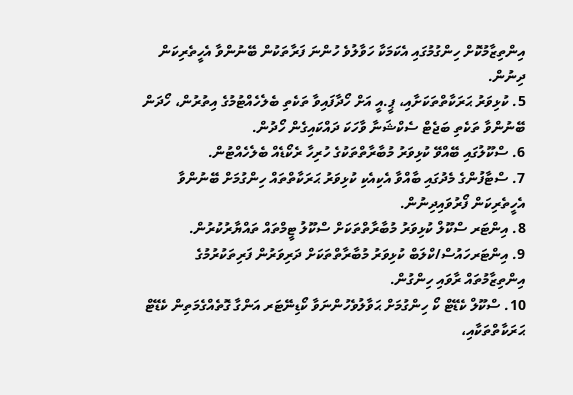އިންތިޒާމުކޮށް ހިންގުމުގައި އެކަމަކާ ހަވާލުވެ ހުންނަ ފަރާތަކުން ބޭނުންވާ އެހީތެރިކަން ދިނުން.
5. ކުޅިވަރު ޙަރަކާތްތަކަށާއި، ޕީ.އީ އަށް ހޯދާފައިވާ ތަކެތި ބެލެހެއްޓުމުގެ އިތުރުން، ހޯދަން ބޭނުންވާ ތަކެތި ބަޖެޓް ސެކްޝަނާ ވާހަކަ ދައްކައިގެން ހޯދުން.
6. ސްކޫލުގައި ބޭއްވޭ ކުޅިވަރު މުބާރާތްތަކުގެ ހުރިހާ ރެކޯޑެއް ބެލެހެއްޓުން.
7. ސްޓާފުންގެ މެދުގައި ބާއްވާ އެކިއެކި ކުޅިވަރު ޙަރަކާތްތައް ހިންގުމަށް ބޭނުންވާ އެހީތެރިކަން ފޯރުވައިދިނުން.
8. އިންޓަރ ސްކޫލް ކުޅިވަރު މުބާރާތްތަކަށް ސްކޫލު ޓީމްތައް ތައްޔާރުކުރުން.
9. އިންޓަރހައުސް/ކްލަބް ކުޅިވަރު މުބާރާތްތަކަށް ދަރިވަރުން ފަރިތަކުރުމުގެ އިންތިޒާމުތައް ރާވައި ހިންގުން.
10. ސްކޫލް ކެޑޭޓް ކޯ ހިންގުމަށް ޙަވާލުވެހުންނަވާ ކޯޑިނޭޓަރ އަންގާ ގޮތެއްގެމަތިން ކެޑޭޓް ޙަރަކާތްތަކާއި،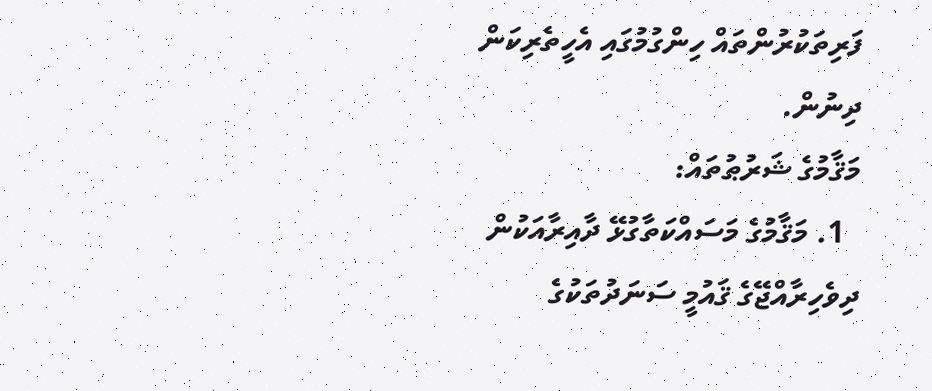ފަރިތަކުރުންތައް ހިންގުމުގައި އެހީތެރިކަން ދިނުން.
މަޤާމުގެ ޝަރުޠުތައް:
  1. މަޤާމުގެ މަސައްކަތާގުޅޭ ދާއިރާއަކުން ދިވެހިރާއްޖޭގެ ޤައުމީ ސަނަދުތަކުގެ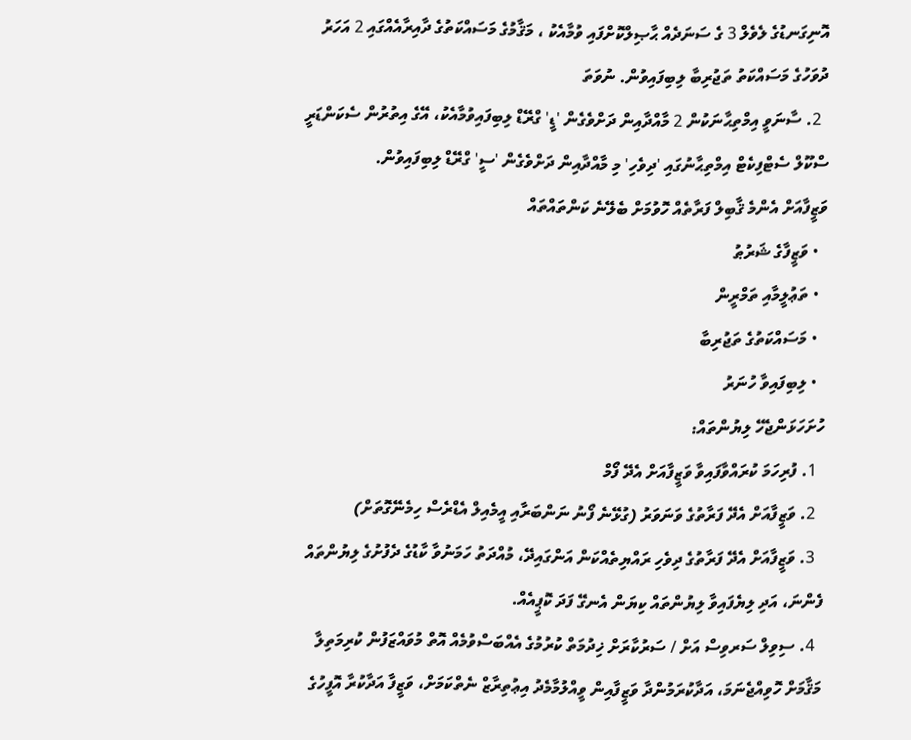އޮނިގަނޑުގެ ލެވެލް 3 ގެ ސަނަދެއް ޙާޞިލްކޮށްފައި ވުމާއެކު ، މަޤާމުގެ މަސައްކަތުގެ ދާއިރާއެއްގައި 2 އަހަރު ދުވަހުގެ މަސައްކަތު ތަޖުރިބާ ލިބިފައިވުން. ނުވަތަ
  2. ސާނަވީ އިމްތިޙާނަކުން 2 މާއްދާއިން ދަށްވެގެން 'ޑީ' ގްރޭޑް ލިބިފައިވުމާއެކު، އޭގެ އިތުރުން ސެކަންޑަރީ ސްކޫލް ސެޓްފިކެޓް އިމްތިޙާނުގައި 'ދިވެހި' މި މާއްދާއިން ދަށްވެގެން 'ސީ' ގްރޭޑް ލިބިފައިވުން.
ވަޒީފާއަށް އެންމެ ޤާބިލް ފަރާތެއް ހޮވުމަށް ބެލޭނެ ކަންތައްތައް
  • ވަޒީފާގެ ޝަރުޠު
  • ތަޢުލީމާއި ތަމްރީން
  • މަސައްކަތުގެ ތަޖުރިބާ
  • ލިބިފައިވާ ހުނަރު
ހުށަހަޅަންޖެހޭ ލިޔުންތައް:
  1. ފުރިހަމަ ކުރައްވާފައިވާ ވަޒީފާއަށް އެދޭ ފޯމް
  2. ވަޒީފާއަށް އެދޭ ފަރާތުގެ ވަނަވަރު (ގުޅޭނެ ފޯނު ނަންބަރާއި އީމެއިލް އެޑްރެސް ހިމެނޭގޮތަށް)
  3. ވަޒީފާއަށް އެދޭ ފަރާތުގެ ދިވެހި ރައްޔިތެއްކަން އަންގައިދޭ، މުއްދަތު ހަމަނުވާ ކާޑުގެ ދެފުށުގެ ލިޔުންތައް ފެންނަ، އަދި ލިޔެފައިވާ ލިޔުންތައް ކިޔަން އެނގޭ ފަދަ ކޮޕީއެއް.
  4. ސިވިލް ސަރވިސް އަށް / ސަރުކާރަށް ޚިދުމަތް ކުރުމުގެ އެއްބަސްވުމެއް އޮތް މުވައްޒަފުން ކުރިމަތިލާ މަޤާމަށް ހޮވިއްޖެނަމަ، އަދާކުރަމުންދާ ވަޒީފާއިން ވީއްލުމާމެދު އިޢުތިރާޒް ނެތްކަމަށް، ވަޒީފާ އަދާކުރާ އޮފީހުގެ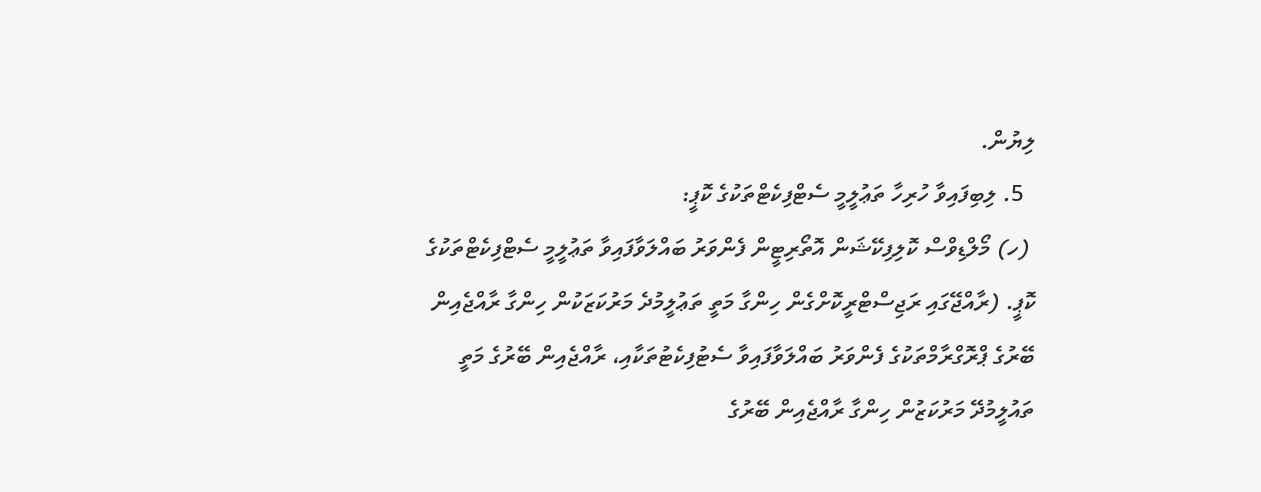ލިޔުން.
  5. ލިބިފައިވާ ހުރިހާ ތަޢުލީމީ ސެޓްފިކެޓްތަކުގެ ކޮޕީ:
 (ހ) މޯލްޑިވްސް ކޮލިފިކޭޝަން އޮތޯރިޓީން ފެންވަރު ބައްލަވާފައިވާ ތަޢުލީމީ ސެޓްފިކެޓްތަކުގެ ކޮޕީ. (ރާއްޖޭގައި ރަޖިސްޓްރީކޮށްގެން ހިންގާ މަތީ ތަޢުލީމުދެ މަރުކަޒަކުން ހިންގާ ރާއްޖެއިން ބޭރުގެ ޕްރޮގްރާމްތަކުގެ ފެންވަރު ބައްލަވާފައިވާ ސެޓުފިކެޓުތަކާއި، ރާއްޖެއިން ބޭރުގެ މަތީ ތައުލީމުދޭ މަރުކަޒުން ހިންގާ ރާއްޖެއިން ބޭރުގެ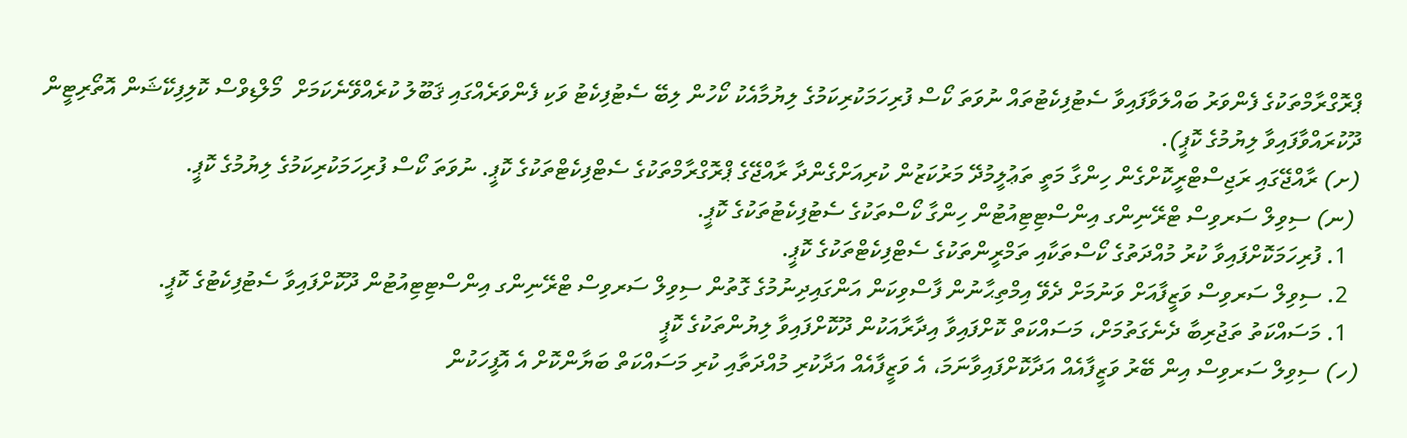ޕްރޮގްރާމްތަކުގެ ފެންވަރު ބައްލަވާފައިވާ ސެޓުފިކެޓުތައް ނުވަތަ ކޯސް ފުރިހަމަކުރިކަމުގެ ލިޔުމާއެކު ކޯހުން ލިބޭ ސެޓުފިކެޓު ވަކި ފެންވަރެއްގައި ޤަބޫލު ކުރެއްވޭނެކަމަށް  މޯލްޑިވްސް ކޮލިފިކޭޝަން އޮތޯރިޓީން ދޫކުރައްވާފައިވާ ލިޔުމުގެ ކޮޕީ).
(ށ) ރާއްޖޭގައި ރަޖިސްޓްރީކޮށްގެން ހިންގާ މަތީ ތަޢުލީމުދޭ މަރުކަޒުން ކުރިއަށްގެންދާ ރާއްޖޭގެ ޕްރޮގްރާމްތަކުގެ ސެޓްފިކެޓްތަކުގެ ކޮޕީ. ނުވަތަ ކޯސް ފުރިހަމަކުރިކަމުގެ ލިޔުމުގެ ކޮޕީ.
 (ނ) ސިވިލް ސަރވިސް ޓްރޭނިންގ އިންސްޓިޓިއުޓުން ހިންގާ ކޯސްތަކުގެ ސެޓުފިކެޓުތަކުގެ ކޮޕީ.
  1. ފުރިހަމަކޮށްފައިވާ ކުރު މުއްދަތުގެ ކޯސްތަކާއި ތަމްރީންތަކުގެ ސެޓްފިކެޓްތަކުގެ ކޮޕީ.
  2. ސިވިލް ސަރވިސް ވަޒީފާއަށް ވަނުމަށް ދެވޭ އިމްތިޙާނުން ފާސްވިކަން އަންގައިދިނުމުގެ ގޮތުން ސިވިލް ސަރވިސް ޓްރޭނިންގ އިންސްޓިޓިއުޓުން ދޫކޮށްފައިވާ ސެޓުފިކެޓުގެ ކޮޕީ.
  1. މަސައްކަތު ތަޖުރިބާ ދެނެގަތުމަށް، މަސައްކަތް ކޮށްފައިވާ އިދާރާއަކުން ދޫކޮށްފައިވާ ލިޔުންތަކުގެ ކޮޕީ
(ހ) ސިވިލް ސަރވިސް އިން ބޭރު ވަޒީފާއެއް އަދާކޮށްފައިވާނަމަ، އެ ވަޒީފާއެއް އަދާކުރި މުއްދަތާއި ކުރި މަސައްކަތް ބަޔާންކޮށް އެ އޮފީހަކުން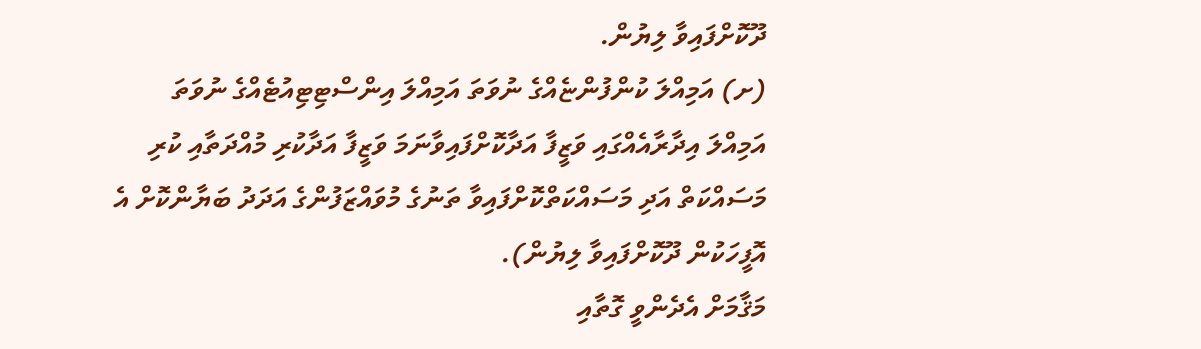ދޫކޮށްފައިވާ ލިޔުން.
(ށ) އަމިއްލަ ކުންފުންޏެއްގެ ނުވަތަ އަމިއްލަ އިންސްޓިޓިއުޓެއްގެ ނުވަތަ އަމިއްލަ އިދާރާއެއްގައި ވަޒީފާ އަދާކޮށްފައިވާނަމަ ވަޒީފާ އަދާކުރި މުއްދަތާއި ކުރި މަސައްކަތް އަދި މަސައްކަތްކޮށްފައިވާ ތަނުގެ މުވައްޒަފުންގެ އަދަދު ބަޔާންކޮށް އެ އޮފީހަކުން ދޫކޮށްފައިވާ ލިޔުން).
މަޤާމަށް އެދެންވީ ގޮތާއި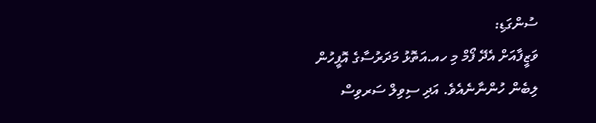ސުންގަޑި:
ވަޒީފާއަށް އެދޭ ފޯމް މި ހއ.އަތޮޅު މަދަރުސާގެ އޮފީހުން ލިބެން ހުންނާނެއެވެ. އަދި ސިވިލް ސަރވިސް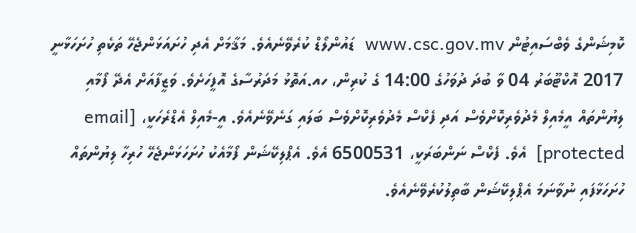ކޮމިޝަންގެ ވެބްސައިޓުން www.csc.gov.mv  ޑައުންލޯޑް ކުރެވޭނެއެވެ. މަޤާމަށް އެދި ހުށައަޅަންޖެހޭ ތަކެތި ހުށަހަޅާނީ 2017 އޮކްޓޫބަރު 04 ވާ ބުދަ ދުވަހުގެ 14:00 ގެ ކުރިން، ހއ.އަތޮޅު މަދަރުސާގެ އޮފީހަށެވެ. ވަޒީފާއަށް އެދޭ ފޯމާއި ލިޔުންތައް އީމެއިލް މެދުވެރިކޮށްވެސް އަދި ފެކްސް މެދުވެރިކޮށްވެސް ބަލައި ގަނެވޭނެއެވެ. އީ-މެއިލް އެޑްރެހަކީ، [email protected]  އެވެ. ފެކްސް ނަންބަރަކީ، 6500531 އެވެ. އެޕްލިކޭޝަން ފޯމާއެކު ހުށަހަޅަންޖެހޭ ހުރިހާ ލިޔުންތައް ހުށަހަޅާފައި ނުވާނަމަ އެޕްލިކޭޝަން ބާތިލުކުރެވޭނެއެވެ.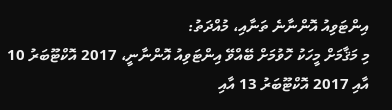އިންޓަވިއު އޮންނާނެ ތަނާއި، މުއްދަތު:
މި މަޤާމަށް މީހަކު ހޮވުމަށް ބޭއްވޭ އިންޓަވިއު އޮންނާނީ، 2017 އޮކްޓޫބަރު 10 އާއި 2017 އޮކްޓޫބަރު 13 އާއި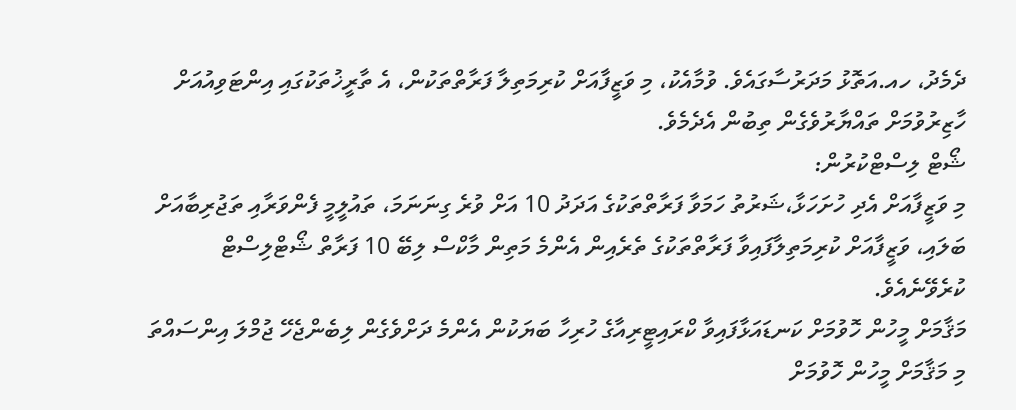ދެމެދު، ހއ.އަތޮޅު މަދަރުސާގައެވެ. ވުމާއެކު، މި ވަޒީފާއަށް ކުރިމަތިލާ ފަރާތްތަކުން، އެ ތާރީޚުތަކުގައި އިންޓަވިއުއަށް ހާޒިރުވުމަށް ތައްޔާރުވެގެން ތިބުން އެދެމެވެ.
ޝޯޓް ލިސްޓްކުރުން:
މި ވަޒީފާއަށް އެދި ހުށަހަޅާ،ޝަރުތު ހަމަވާ ފަރާތްތަކުގެ އަދަދު 10 އަށް ވުރެ ގިނަނަމަ، ތައުލީމީ ފެންވަރާއި ތަޖުރިބާއަށް ބަލައި، ވަޒީފާއަށް ކުރިމަތިލާފައިވާ ފަރާތްތަކުގެ ތެރެއިން އެންމެ މަތިން މާކްސް ލިބޭ 10 ފަރާތް ޝޯޓްލިސްޓް ކުރެވޭނެއެވެ.
މަޤާމަށް މީހުން ހޮވުމަށް ކަނޑައަޅާފައިވާ ކްރައިޓީރިއާގެ ހުރިހާ ބަޔަކުން އެންމެ ދަށްވެގެން ލިބެންޖެހޭ ޖުމްލަ އިންސައްތަ
މި މަޤާމަށް މީހުން ހޮވުމަށް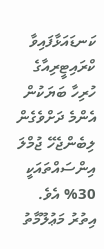ކަނޑައަޅާފައިވާ ކްރައިޓީރިއާގެ ހުރިހާ ބަޔަކުން އެންމެ ދަށްވެގެން ލިބެންޖެހޭ ޖުމްލަ އިންސައްތައަކީ 30% އެވެ.
އިތުރު މަޢުލޫމާތު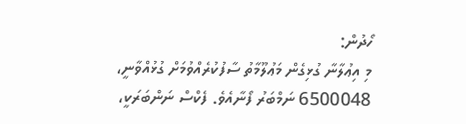ހޯދުން:
މި އިޢުލާނާ ގުޅިގެން މަޢުލޫމާތު ސާފުކުރެއްވުމަށް ގުޅުއްވާނީ، 6500048 ނަމްބަރު ފޯނާއެވެ. ފެކްސް ނަންބަރަކީ،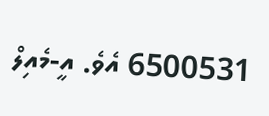6500531 އެވެ. އީ-މެއިލް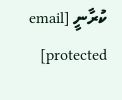ކުރާނީ [email protected]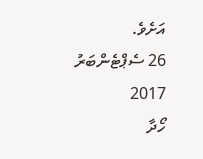އަށެވެ.
26 ސެޕްޓެންބަރު 2017
ހޯދާ